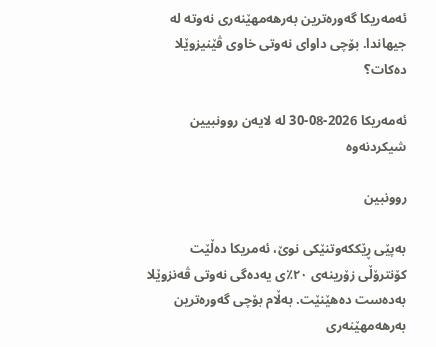ئەمەریکا گەورەترین بەرهەمهێنەری نەوتە لە جیهاندا. بۆچی داوای نەوتی خاوی ڤێنیزوێلا دەکات؟

ئەمەریکا 2026-08-30 لە لایەن روونبیین
شیکردنەوە

روونبین

بەپێی ڕێککەوتنێکی نوێ، ئەمریکا دەڵێت کۆنترۆڵی زۆرینەی ٢٠٪ی یەدەگی نەوتی ڤەنزوێلا بەدەست دەهێنێت. بەڵام بۆچی گەورەترین بەرهەمهێنەری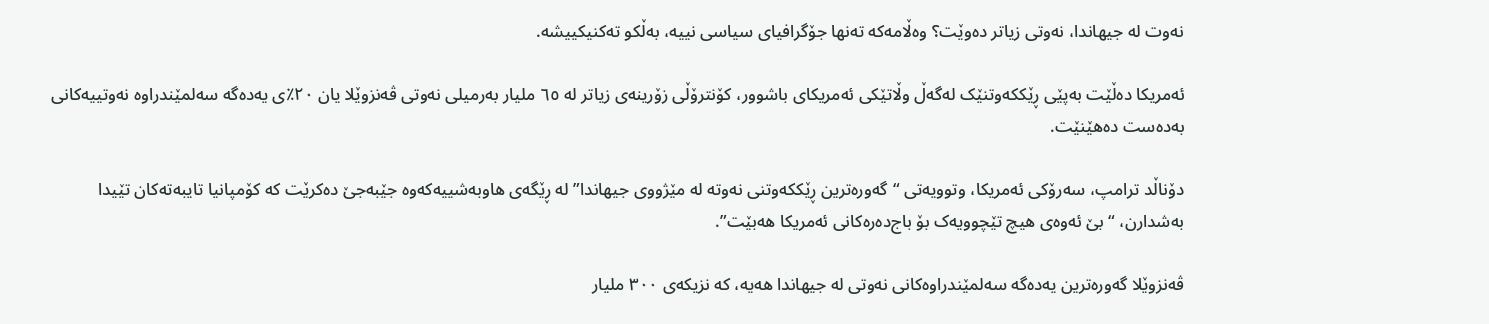نەوت لە جیهاندا، نەوتی زیاتر دەوێت؟ وەڵامەکە تەنها جۆگرافیای سیاسی نییە، بەڵکو تەکنیکییشە.

ئەمریکا دەڵێت بەپێی ڕێککەوتنێک لەگەڵ وڵاتێکی ئەمریکای باشوور، کۆنترۆڵی زۆرینەی زیاتر لە ٦٥ ملیار بەرمیلی نەوتی ڤەنزوێلا یان ٢٠٪ی یەدەگە سەلمێندراوە نەوتییەکانی بەدەست دەهێنێت.

دۆناڵد ترامپ، سەرۆکی ئەمریکا، وتوویەتی “گەورەترین ڕێککەوتنی نەوتە لە مێژووی جیهاندا” لە ڕێگەی هاوبەشییەکەوە جێبەجێ دەکرێت کە کۆمپانیا تایبەتەکان تێیدا بەشدارن، “بێ ئەوەی هیچ تێچوویەک بۆ باج‌دەرەکانی ئەمریکا هەبێت”.

ڤەنزوێلا گەورەترین یەدەگە سەلمێندراوەکانی نەوتی لە جیهاندا هەیە، کە نزیکەی ٣٠٠ ملیار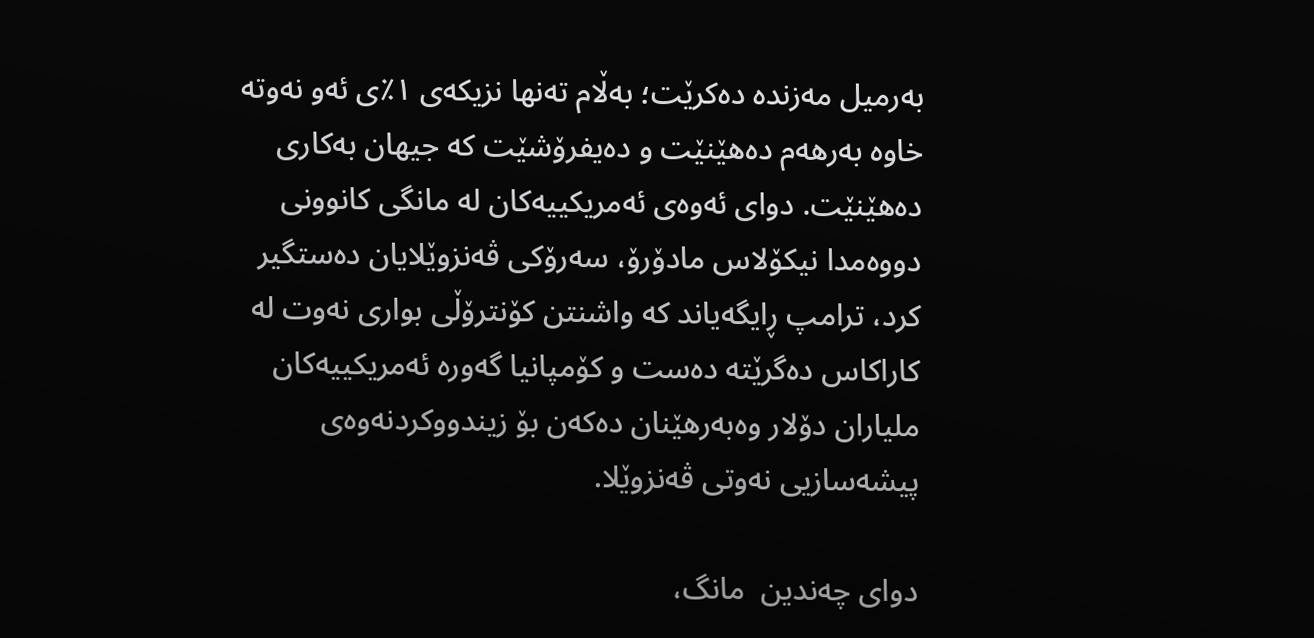بەرمیل مەزندە دەکرێت؛ بەڵام تەنها نزیکەی ١٪ی ئەو نەوتە خاوە بەرهەم دەهێنێت و دەیفرۆشێت کە جیهان بەکاری دەهێنێت. دوای ئەوەی ئەمریکییەکان لە مانگی کانوونی دووەمدا نیکۆلاس مادۆرۆ، سەرۆکی ڤەنزوێلایان دەستگیر کرد، ترامپ ڕایگەیاند کە واشنتن کۆنترۆڵی بواری نەوت لە کاراکاس دەگرێتە دەست و کۆمپانیا گەورە ئەمریکییەکان ملیاران دۆلار وەبەرهێنان دەکەن بۆ زیندووکردنەوەی پیشەسازیی نەوتی ڤەنزوێلا.

دوای چەندین  مانگ،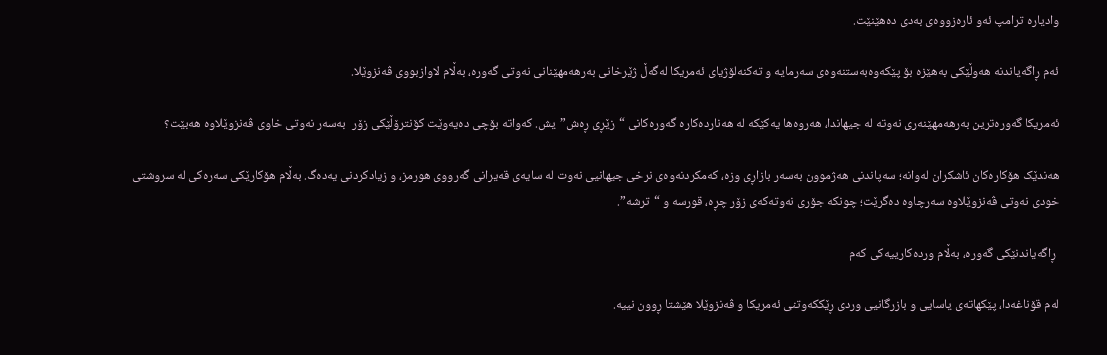وادیارە ترامپ ئەو ئارەزووەی بەدی دەهێنێت.

ئەم ڕاگەیاندنە هەوڵێکی بەهێزە بۆ پێکەوەبەستنەوەی سەرمایە و تەکنەلۆژیای ئەمریکا لەگەڵ ژێرخانی بەرهەمهێنانی نەوتی گەورە، بەڵام لاوازبووی ڤەنزوێلا.

ئەمریکا گەورەترین بەرهەمهێنەری نەوتە لە جیهاندا، هەروەها یەکێکە لە هەناردەکارە گەورەکانی “زێڕی ڕەش”یش. کەواتە بۆچی دەیەوێت کۆنترۆڵێکی زۆر  بەسەر نەوتی خاوی ڤەنزوێلاوە هەبێت؟

هەندێک هۆکارەکان ئاشکران لەوانە؛ سەپاندنی هەژموون بەسەر بازاڕی وزە، کەمکردنەوەی نرخی جیهانیی نەوت لە سایەی قەیرانی گەرووی هورمز، و زیادکردنی یەدەگ. بەڵام هۆکارێکی سەرەکی لە سروشتی خودی نەوتی ڤەنزوێلاوە سەرچاوە دەگرێت؛ چونکە جۆری نەوتەکەی زۆر چڕە، قورسە و “ترشە”.

 ڕاگەیاندنێکی گەورە، بەڵام وردەکارییەکی کەم

لەم قۆناغەدا، پێکهاتەی یاسایی و بازرگانیی وردی ڕێککەوتنی ئەمریکا و ڤەنزوێلا هێشتا ڕوون نییە.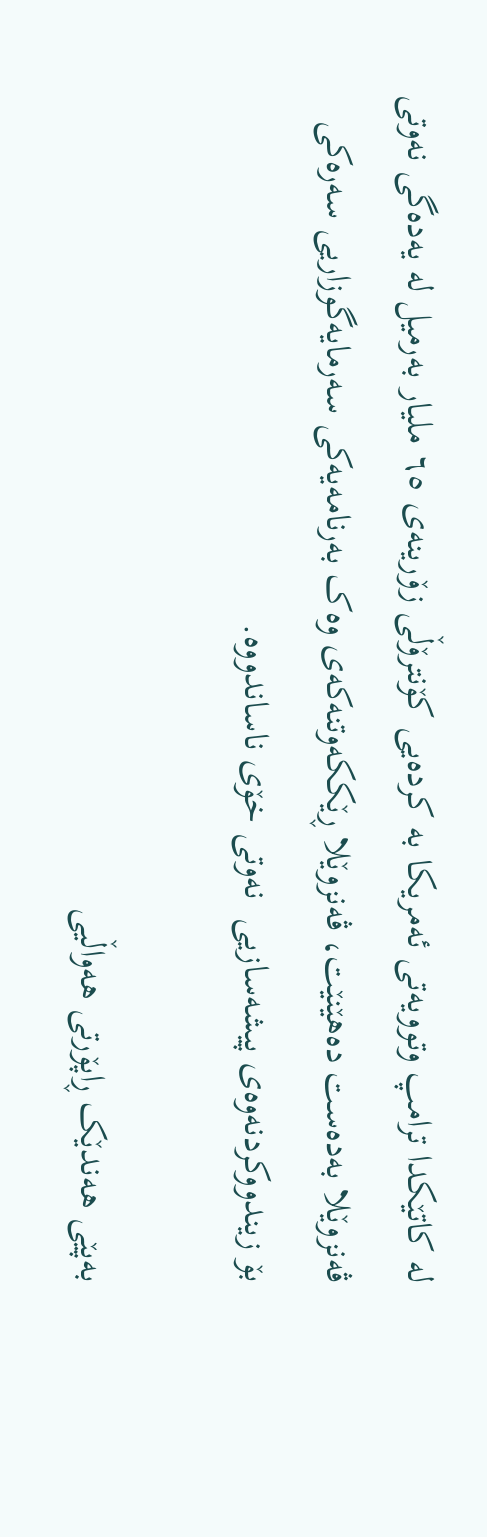لە کاتێکدا ترامپ وتوویەتی ئەمریکا بە کردەیی کۆنترۆڵی زۆرینەی ٦٥ ملیار بەرمیل لە یەدەگی نەوتی ڤەنزوێلا بەدەست دەهێنێت، ڤەنزوێلا ڕێککەوتنەکەی وەک بەرنامەیەکی سەرمایەگوزاریی سەرەکی بۆ زیندووکردنەوەی پیشەسازیی  نەوتی خۆی ناساندووە.

بەپێی هەندێک ڕاپۆرتی هەواڵیی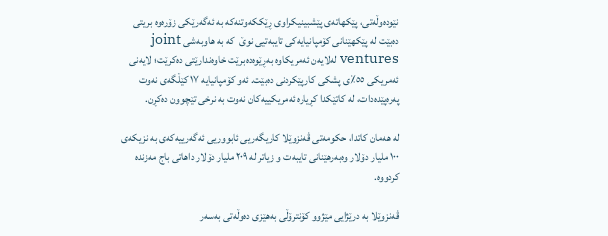نێودەوڵەتی، پێکهاتەی پێشبینیکراوی ڕێککەوتنەکە بە ئەگەرێکی زۆرەوە بریتی دەبێت لە پێکهێنانی کۆمپانیایەکی تایبەتیی نوێ  کە بە هاوبەشی joint ventures لەلایەن ئەمریکاوە بەڕێوەدەبرێت خاوەندارێتی دەکرێت؛ لایەنی ئەمریکی ٥٥٪ی پشکی کارپێکردنی دەبێت. ئەو کۆمپانیایە ١٧ کێڵگەی نەوت پەرەپێدەدات، لە کاتێکدا کڕیارە ئەمریکییەکان نەوت بە نرخی تێچوون دەکڕن.

لە هەمان کاتدا، حکومەتی ڤەنزوێلا کاریگەریی ئابووریی ئەگەرییەکەی بە نزیکەی ١٠٠ ملیار دۆلار وەبەرهێنانی تایبەت و زیاتر لە ٢٠٩ ملیار دۆلار داهاتی باج مەزندە کردووە.

ڤەنزوێلا بە درێژایی مێژوو کۆنترۆڵی بەهێزی دەوڵەتی بەسەر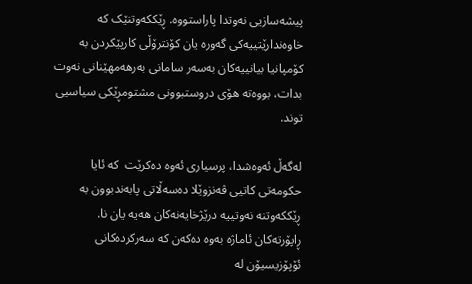پیشەسازیی نەوتدا پاراستووە. ڕێککەوتنێک کە خاوەندارێتییەکی گەورە یان کۆنترۆڵی کارپێکردن بە کۆمپانیا بیانییەکان بەسەر سامانی بەرهەمهێنانی نەوت بدات، بووەتە هۆی دروستبوونی مشتومڕێکی سیاسیی توند.

لەگەڵ ئەوەشدا، پرسیاری ئەوە دەکرێت  کە ئایا حکومەتی کاتیی ڤەنزوێلا دەسەڵاتی پابەندبوون بە ڕێککەوتنە نەوتییە درێژخایەنەکان هەیە یان نا. ڕاپۆرتەکان ئاماژە بەوە دەکەن کە سەرکردەکانی ئۆپۆزیسیۆن لە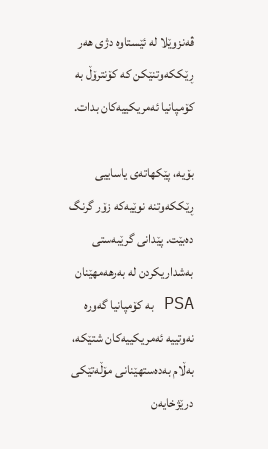ڤەنزوێلا لە ئێستاوە دژی هەر ڕێککەوتنێکن کە کۆنترۆڵ بە کۆمپانیا ئەمریکییەکان بدات.

بۆیە، پێکهاتەی یاساییی ڕێککەوتنە نوێیەکە زۆر گرنگ دەبێت. پێدانی گرێبەستی بەشداریکردن لە بەرهەمهێنان PSA بە کۆمپانیا گەورە نەوتییە ئەمریکییەکان شتێکە، بەڵام بەدەستهێنانی مۆڵەتێکی درێژخایەن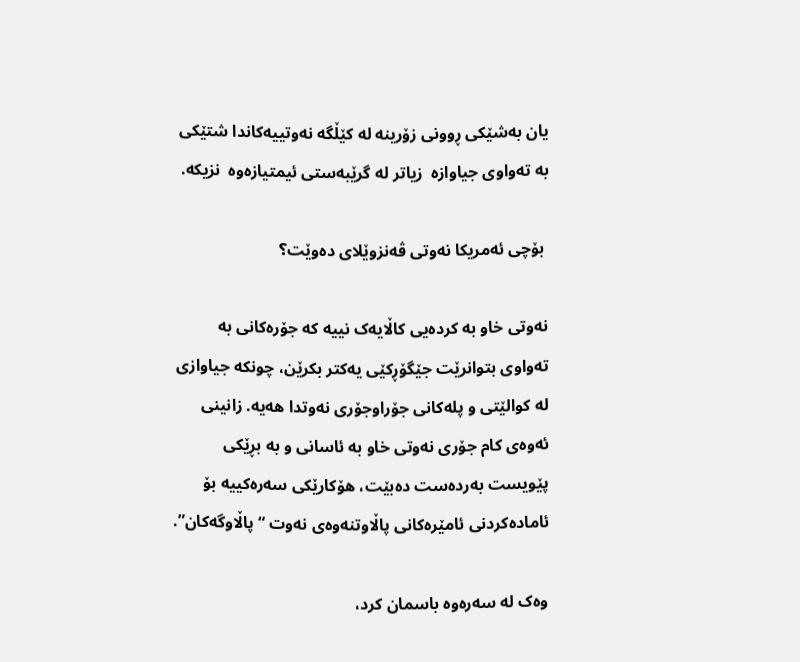یان بەشێکی ڕوونی زۆرینە لە کێڵگە نەوتییەکاندا شتێکی بە تەواوی جیاوازە  زیاتر لە گرێبەستی ئیمتیازەوە  نزیکە.

 بۆچی ئەمریکا نەوتی ڤەنزوێلای دەوێت؟

نەوتی خاو بە کردەیی کاڵایەک نییە کە جۆرەکانی بە تەواوی بتوانرێت جێگۆڕکێی یەکتر بکرێن، چونکە جیاوازی لە کوالێتی و پلەکانی جۆراوجۆری نەوتدا هەیە. زانینی ئەوەی کام جۆری نەوتی خاو بە ئاسانی و بە بڕێکی پێویست بەردەست دەبێت، هۆکارێکی سەرەکییە بۆ ئامادەکردنی ئامێرەکانی پاڵاوتنەوەی نەوت “پاڵاوگەکان”.

وەک لە سەرەوە باسمان کرد،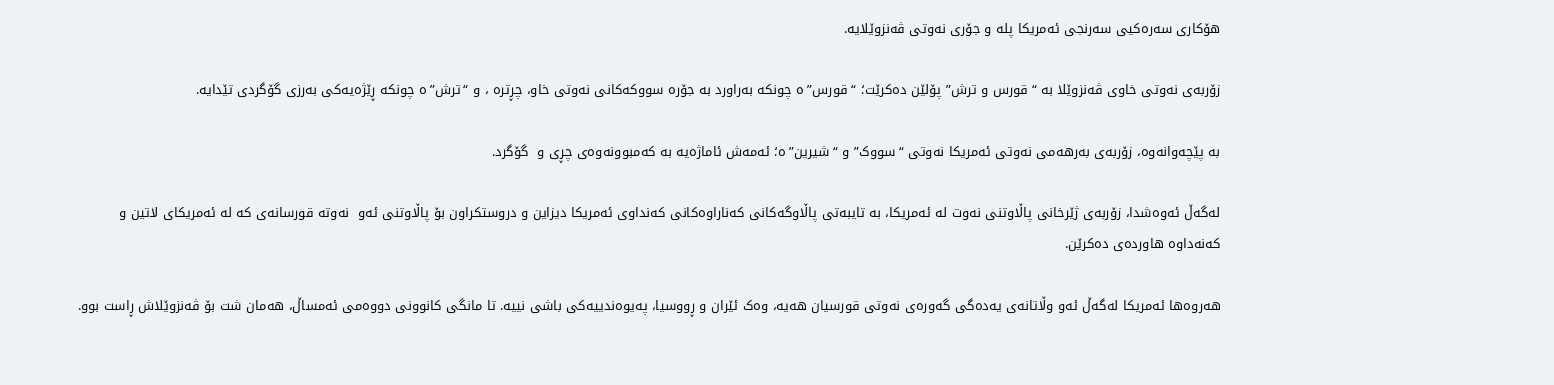هۆکاری سەرەکیی سەرنجی ئەمریکا پلە و جۆری نەوتی ڤەنزوێلایە.

زۆربەی نەوتی خاوی ڤەنزوێلا بە “قورس و ترش” پۆلێن دەکرێت؛ “قورس”ە چونکە بەراورد بە جۆرە سووکەکانی نەوتی خاو، چڕترە ، و “ترش”ە چونکە ڕێژەیەکی بەرزی گۆگردی تێدایە.

بە پێچەوانەوە، زۆربەی بەرهەمی نەوتی ئەمریکا نەوتی “سووک” و “شیرین”ە؛ ئەمەش ئاماژەیە بە کەمبوونەوەی چڕی و  گۆگرد.

لەگەڵ ئەوەشدا، زۆربەی ژێرخانی پاڵاوتنی نەوت لە ئەمریکا، بە تایبەتی پاڵاوگەکانی کەناراوەکانی کەنداوی ئەمریکا دیزاین و دروستکراون بۆ پاڵاوتنی ئەو  نەوتە قورسانەی کە لە ئەمریکای لاتین و کەنەداوە هاوردەی دەکرێن.

هەروەها ئەمریکا لەگەڵ ئەو وڵاتانەی یەدەگی گەورەی نەوتی قورسیان هەیە، وەک ئێران و ڕووسیا، پەیوەندییەکی باشی نییە. تا مانگی کانوونی دووەمی ئەمساڵ، هەمان شت بۆ ڤەنزوێلاش ڕاست بوو.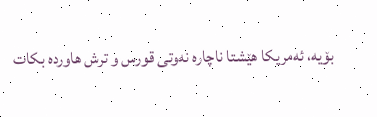بۆیە، ئەمریکا هێشتا ناچارە نەوتی قورس و ترش هاوردە بکات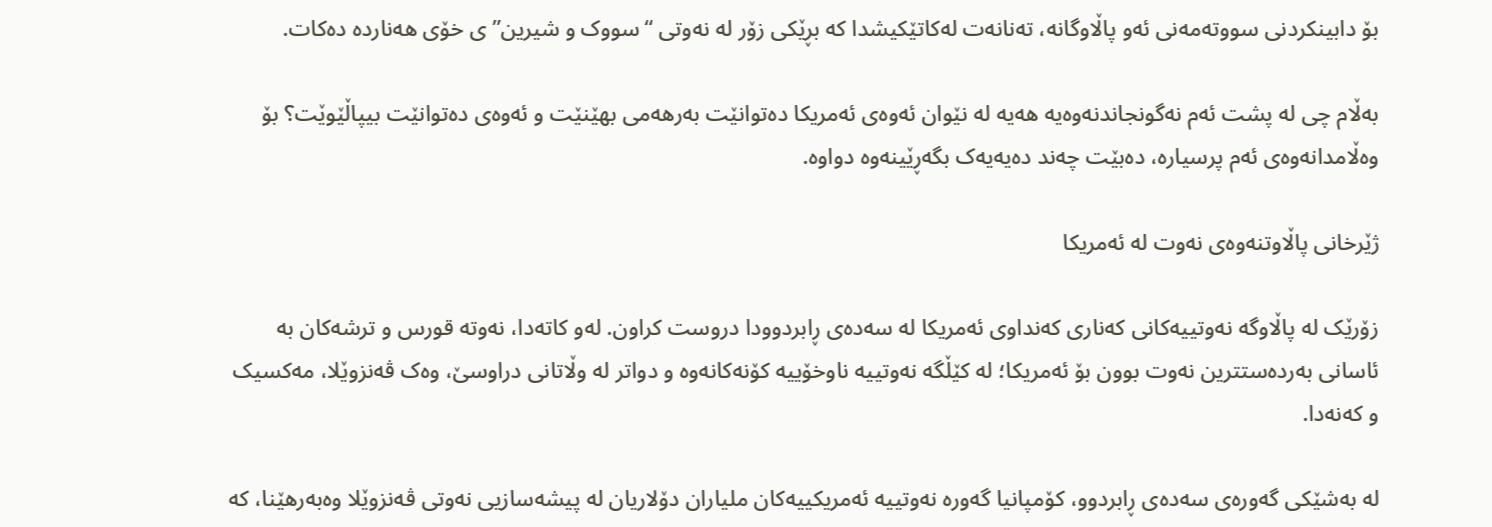بۆ دابینکردنی سووتەمەنی ئەو پاڵاوگانە، تەنانەت لەکاتێکیشدا کە بڕێکی زۆر لە نەوتی “سووک و شیرین”ی خۆی هەناردە دەکات.

بەڵام چی لە پشت ئەم نەگونجاندنەوەیە هەیە لە نێوان ئەوەی ئەمریکا دەتوانێت بەرهەمی بهێنێت و ئەوەی دەتوانێت بیپاڵێوێت؟ بۆ وەڵامدانەوەی ئەم پرسیارە، دەبێت چەند دەیەیەک بگەڕێینەوە دواوە.

ژێرخانی پاڵاوتنەوەی نەوت لە ئەمریکا

زۆرێک لە پاڵاوگە نەوتییەکانی کەناری کەنداوی ئەمریکا لە سەدەی ڕابردوودا دروست کراون. لەو کاتەدا، نەوتە قورس و ترشەکان بە ئاسانی بەردەستترین نەوت بوون بۆ ئەمریکا؛ لە کێڵگە نەوتییە ناوخۆییە کۆنەکانەوە و دواتر لە وڵاتانی دراوسێ، وەک ڤەنزوێلا، مەکسیک و کەنەدا.

لە بەشێکی گەورەی سەدەی ڕابردوو، کۆمپانیا گەورە نەوتییە ئەمریکییەکان ملیاران دۆلاریان لە پیشەسازیی نەوتی ڤەنزوێلا وەبەرهێنا، کە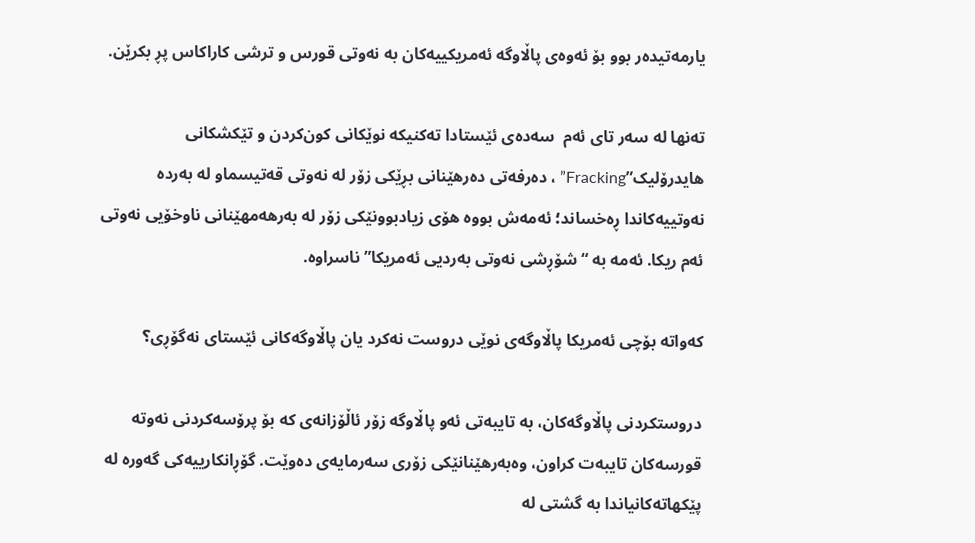یارمەتیدەر بوو بۆ ئەوەی پاڵاوگە ئەمریکییەکان بە نەوتی قورس و ترشی کاراکاس پڕ بکرێن.

تەنها لە سەر تای ئەم  سەدەی ئێستادا تەکنیکە نوێکانی کون‌کردن و تێکشکانی هایدرۆلیک”Fracking” ، دەرفەتی دەرهێنانی بڕێکی زۆر لە نەوتی قەتیسماو لە بەردە نەوتییەکاندا ڕەخساند؛ ئەمەش بووە هۆی زیادبوونێکی زۆر لە بەرهەمهێنانی ناوخۆیی نەوتی ئەم ریکا. ئەمە بە “شۆڕشی نەوتی بەردیی ئەمریکا” ناسراوە.

کەواتە بۆچی ئەمریکا پاڵاوگەی نوێی دروست نەکرد یان پاڵاوگەکانی ئێستای نەگۆڕی؟

دروستکردنی پاڵاوگەکان، بە تایبەتی ئەو پاڵاوگە زۆر ئاڵۆزانەی کە بۆ پرۆسەکردنی نەوتە قورسەکان تایبەت کراون، وەبەرهێنانێکی زۆری سەرمایەی دەوێت. گۆڕانکارییەکی گەورە لە پێکهاتەکانیاندا بە گشتی لە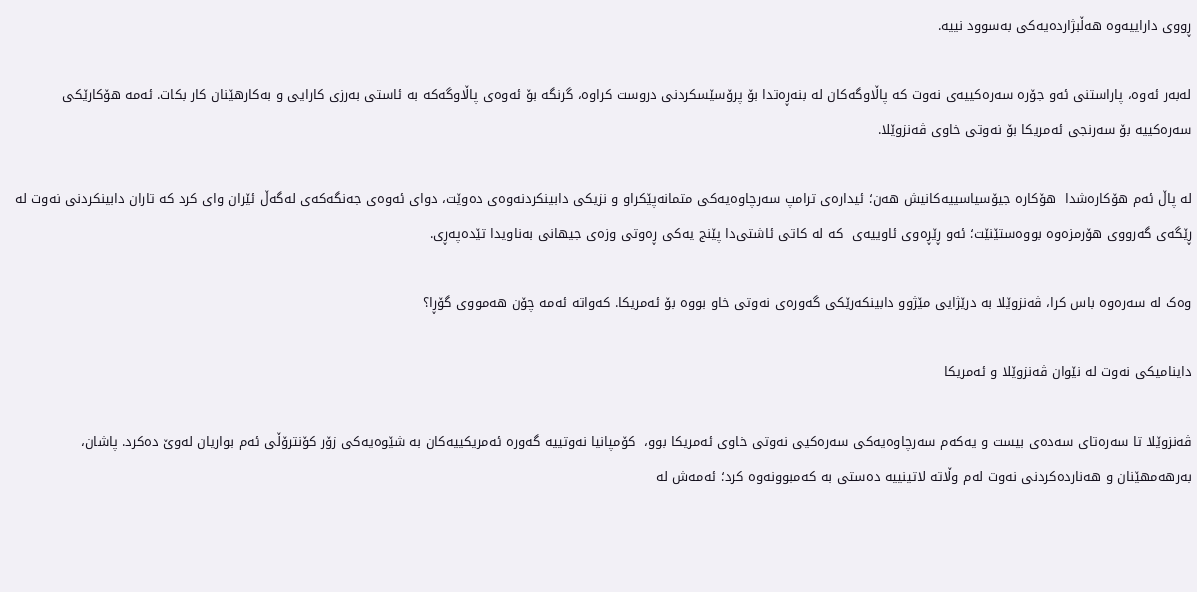ڕووی داراییەوە هەڵبژاردەیەکی بەسوود نییە.

لەبەر ئەوە، پاراستنی ئەو جۆرە سەرەکییەی نەوت کە پاڵاوگەکان لە بنەڕەتدا بۆ پرۆسێسکردنی دروست کراوە، گرنگە بۆ ئەوەی پاڵاوگەکە بە ئاستی بەرزی کارایی و بەکارهێنان کار بکات. ئەمە هۆکارێکی سەرەکییە بۆ سەرنجی ئەمریکا بۆ نەوتی خاوی ڤەنزوێلا.

لە پاڵ ئەم هۆکارەشدا  هۆکارە جیۆسیاسییەکانیش هەن؛ ئیدارەی ترامپ سەرچاوەیەکی متمانەپێکراو و نزیکی دابینکردنەوەی دەوێت، دوای ئەوەی جەنگەکەی لەگەڵ ئێران وای کرد کە تاران دابینکردنی نەوت لە ڕێگەی گەرووی هۆرمزەوە بووەستێنێت؛ ئەو ڕێڕەوی ئاوییەی  کە لە کاتی ئاشتی‌دا پێنج یەکی ڕەوتی وزەی جیهانی بەناویدا تێدەپەڕی.

وەک لە سەرەوە باس کرا، ڤەنزوێلا بە درێژایی مێژوو دابینکەرێکی گەورەی نەوتی خاو بووە بۆ ئەمریکا. کەواتە ئەمە چۆن هەمووی گۆڕا؟

داینامیکی نەوت لە نێوان ڤەنزوێلا و ئەمریکا

ڤەنزوێلا تا سەرەتای سەدەی بیست‌ و یەکەم سەرچاوەیەکی سەرەکیی نەوتی خاوی ئەمریکا بوو،  کۆمپانیا نەوتییە گەورە ئەمریکییەکان بە شێوەیەکی زۆر کۆنترۆڵی ئەم بواریان لەوێ دەکرد. پاشان، بەرهەمهێنان و هەناردەکردنی نەوت لەم وڵاتە لاتینییە دەستی بە کەمبوونەوە کرد؛ ئەمەش لە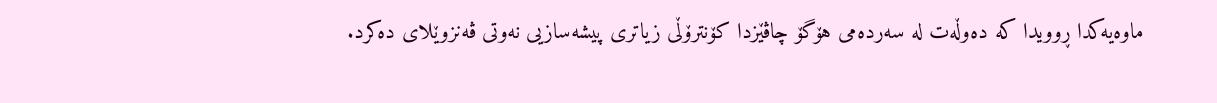ماوەیەکدا ڕوویدا کە دەوڵەت لە سەردەمی هۆگۆ چاڤێزدا کۆنترۆڵی زیاتری پیشەسازیی نەوتی ڤەنزوێلای دەکرد.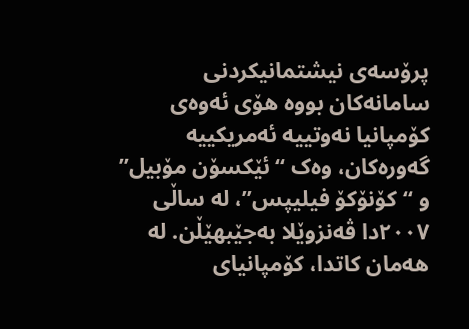پرۆسەی نیشتمانیکردنی سامانەکان بووە هۆی ئەوەی کۆمپانیا نەوتییە ئەمریکییە گەورەکان، وەک “ئێکسۆن مۆبیل” و “کۆنۆکۆ فیلیپس”، لە ساڵی ٢٠٠٧دا ڤەنزوێلا بەجێبهێڵن. لە هەمان کاتدا، کۆمپانیای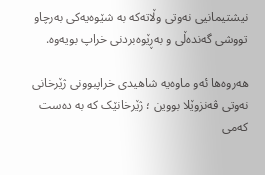نیشتیمانیی نەوتی وڵاتەکە بە شێوەیەکی بەرچاو تووشی گەندەڵی و بەڕێوەبردنی خراپ بویەوە.

هەروەها ئەو ماوەیە شاهیدی خراپبوونی ژێرخانی نەوتی ڤەنزوێلا بووین ؛ ژێرخانێک کە بە دەست کەمی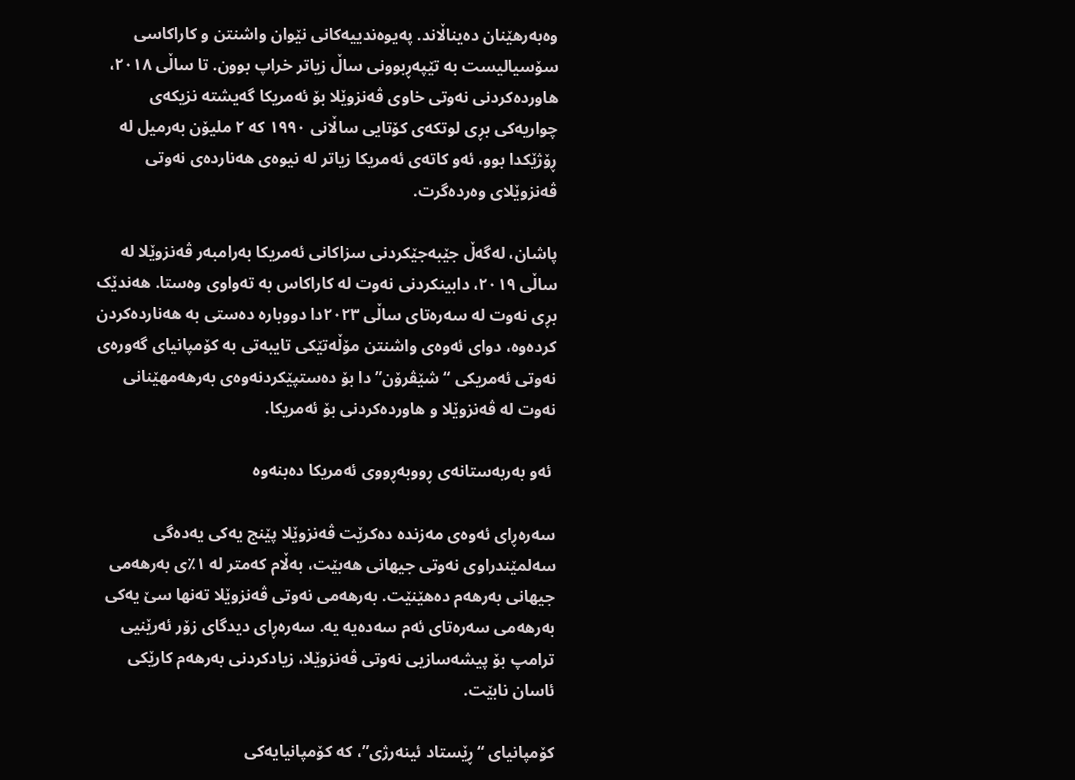وەبەرهێنان دەیناڵاند. پەیوەندییەکانی نێوان واشنتن و کاراکاسی سۆسیالیست بە تێپەڕبوونی ساڵ زیاتر خراپ بوون. تا ساڵی ٢٠١٨، هاوردەکردنی نەوتی خاوی ڤەنزوێلا بۆ ئەمریکا گەیشتە نزیکەی چواریەکی بڕی لوتکەی کۆتایی ساڵانی ١٩٩٠ کە ٢ ملیۆن بەرمیل لە ڕۆژێکدا بوو، ئەو کاتەی ئەمریکا زیاتر لە نیوەی هەناردەی نەوتی ڤەنزوێلای وەردەگرت.

پاشان، لەگەڵ جێبەجێکردنی سزاکانی ئەمریکا بەرامبەر ڤەنزوێلا لە ساڵی ٢٠١٩، دابینکردنی نەوت لە کاراکاس بە تەواوی وەستا. هەندێک بڕی نەوت لە سەرەتای ساڵی ٢٠٢٣دا دووبارە دەستی بە هەناردەکردن  کردەوە، دوای ئەوەی واشنتن مۆڵەتێکی تایبەتی بە کۆمپانیای گەورەی نەوتی ئەمریکی “شێڤرۆن” دا بۆ دەستپێکردنەوەی بەرهەمهێنانی نەوت لە ڤەنزوێلا و هاوردەکردنی بۆ ئەمریکا.

 ئەو بەربەستانەی ڕووبەڕووی ئەمریکا دەبنەوە

سەرەڕای ئەوەی مەزندە دەکرێت ڤەنزوێلا پێنج یەکی یەدەگی سەلمێندراوی نەوتی جیهانی هەبێت، بەڵام کەمتر لە ١٪ی بەرهەمی جیهانی بەرهەم دەهێنێت. بەرهەمی نەوتی ڤەنزوێلا تەنها سێ یەکی بەرهەمی سەرەتای ئەم سەدەیە یە. سەرەڕای دیدگای زۆر ئەرێنیی ترامپ بۆ پیشەسازیی نەوتی ڤەنزوێلا، زیادکردنی بەرهەم کارێکی ئاسان نابێت.

کۆمپانیای “ڕێستاد ئینەرژی”، کە کۆمپانیایەکی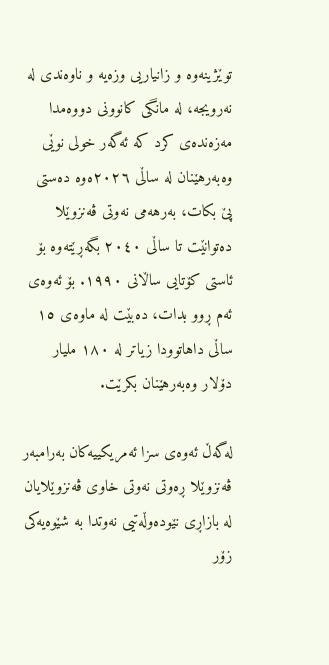توێژینەوە و زانیاریی وزەیە و ناوەندی لە نەرویجە، لە مانگی کانوونی دووەمدا مەزەندەی کرد کە ئەگەر خولی نوێی وەبەرهێنان لە ساڵی ٢٠٢٦ەوە دەستی پێ بکات، بەرهەمی نەوتی ڤەنزوێلا دەتوانێت تا ساڵی ٢٠٤٠ بگەڕێتەوە بۆ ئاستی کۆتایی ساڵانی ١٩٩٠. بۆ ئەوەی ئەم ڕوو بدات، دەبێت لە ماوەی ١٥ ساڵی داهاتوودا زیاتر لە ١٨٠ ملیار دۆلار وەبەرهێنان بکرێت.

لەگەڵ ئەوەی سزا ئەمریکییەکان بەرامبەر ڤەنزوێلا ڕەوتی نەوتی خاوی ڤەنزوێلایان لە بازاڕی نێودەوڵەتیی نەوتدا بە شێوەیەکی زۆر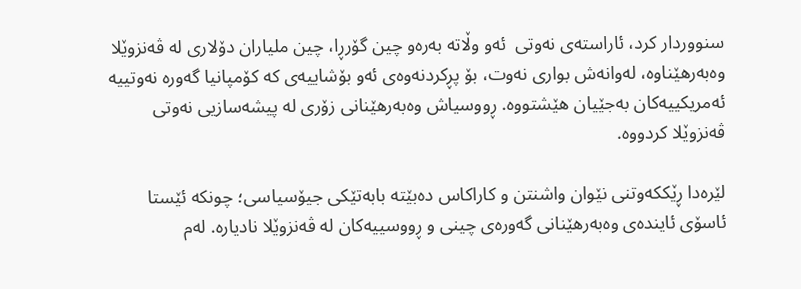سنووردار کرد، ئاراستەی نەوتی  ئەو وڵاتە بەرەو چین گۆرڕا، چین ملیاران دۆلاری لە ڤەنزوێلا وەبەرهێناوە، لەوانەش بواری نەوت، بۆ پڕکردنەوەی ئەو بۆشاییەی کە کۆمپانیا گەورە نەوتییە ئەمریکییەکان بەجێیان هێشتووە. ڕووسیاش وەبەرهێنانی زۆری لە پیشەسازیی نەوتی ڤەنزوێلا کردووە.

لێرەدا ڕێککەوتنی نێوان واشنتن و کاراکاس دەبێتە بابەتێکی جیۆسیاسی؛ چونکە ئێستا ئاسۆی ئایندەی وەبەرهێنانی گەورەی چینی و ڕووسییەکان لە ڤەنزوێلا نادیارە. لەم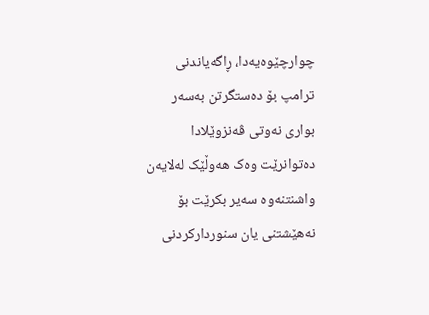چوارچێوەیەدا، ڕاگەیاندنی ترامپ بۆ دەستگرتن بەسەر بواری نەوتی ڤەنزوێلا‌دا دەتوانرێت وەک هەوڵێک لەلایەن واشنتنەوە سەیر بکرێت بۆ نەهێشتنی یان سنوردارکردنی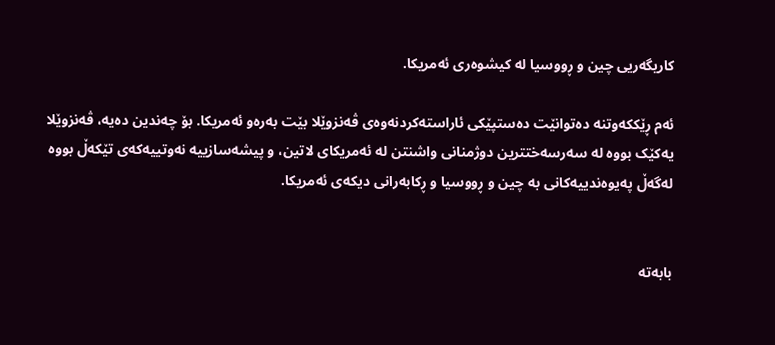کاریگەریی چین و ڕووسیا لە کیشوەری ئەمریکا.

ئەم ڕێککەوتنە دەتوانێت دەستپێکی ئاراستەکردنەوەی ڤەنزوێلا بێت بەرەو ئەمریکا. بۆ چەندین دەیە، ڤەنزوێلا یەکێک بووە لە سەرسەختترین دوژمنانی واشنتن لە ئەمریکای لاتین، و پیشەسازییە نەوتییەکەی تێکەڵ بووە  لەگەڵ پەیوەندییەکانی بە چین و ڕووسیا و ڕکابەرانی دیکەی ئەمریکا.


بابەتە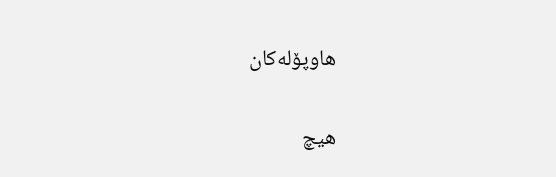هاوپۆلەکان

هیچ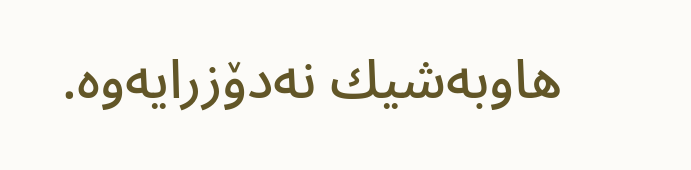هاوبەشیك نەدۆزرایەوە.